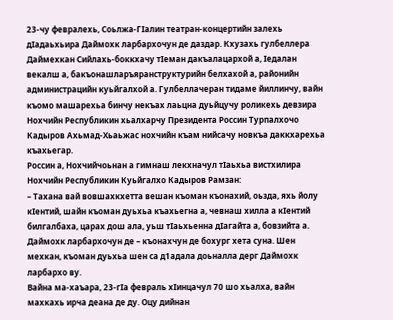23-чу февралехь, Соьлжа-ГIалин театран-концертийн залехь дIадаьхьира Даймохк ларбархочун де даздар. Кхузахь гулбеллера Даймехкан Сийлахь-боккхачу тIеман дакъалацархой а, Iедалан векалш а, бакъонашларъяранструктурийн белхахой а, районийн администрацийн куьйгалхой а. Гулбеллачеран тидаме йиллинчу, вайн къомо машарехьа бинчу некъах лаьцна дуьйцучу роликехь девзира Нохчийн Республикин хьалхарчу Президента Россин Турпалхочо Кадыров Ахьмад-Хьаьжас нохчийн къам нийсачу новкъа даккхарехьа къахьегар.
Россин а, Нохчийчоьнан а гимнаш лекхначул тIаьхьа вистхилира Нохчийн Республикин Куьйгалхо Кадыров Рамзан:
– Тахана вай вовшахкхетта вешан къоман къонахий, оьзда, яхь йолу кIентий, шайн къоман дуьхьа къахьегна а, чевнаш хилла а кIентий билгалбаха, царах дош ала, уьш тIаьхьенна дIагайта а, бовзийта а. Даймохк ларбархочун де – къонахчун де бохург хета суна. Шен мехкан, къоман дуьхьа шен са д1адала доьналла дерг Даймохк ларбархо ву.
Вайна ма-хаъара, 23-гIа февраль хIинцачул 70 шо хьалха, вайн махкахь ирча деана де ду. Оцу дийнан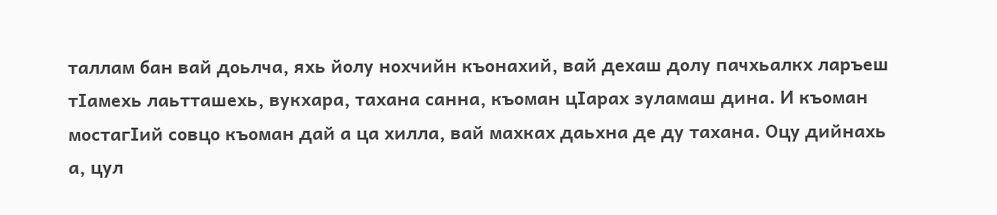таллам бан вай доьлча, яхь йолу нохчийн къонахий, вай дехаш долу пачхьалкх ларъеш тIамехь лаьтташехь, вукхара, тахана санна, къоман цIарах зуламаш дина. И къоман мостагIий совцо къоман дай а ца хилла, вай махках даьхна де ду тахана. Оцу дийнахь а, цул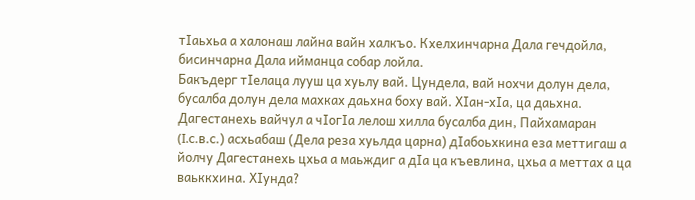тIаьхьа а халонаш лайна вайн халкъо. Кхелхинчарна Дала гечдойла, бисинчарна Дала ийманца собар лойла.
Бакъдерг тIелаца лууш ца хуьлу вай. Цундела, вай нохчи долун дела, бусалба долун дела махках даьхна боху вай. ХIан-хIа, ца даьхна. Дагестанехь вайчул а чIогIа лелош хилла бусалба дин, Пайхамаран (I.с.в.с.) асхьабаш (Дела реза хуьлда царна) дIабоьхкина еза меттигаш а йолчу Дагестанехь цхьа а маьждиг а дIа ца къевлина, цхьа а меттах а ца ваьккхина. ХIунда?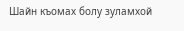Шайн къомах болу зуламхой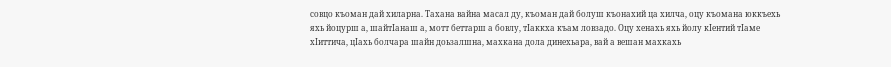совцо къоман дай хиларна. Тахана вайна масал ду, къоман дай болуш къонахий ца хилча, оцу къомана юккъехь яхь йоцурш а, шайтIанаш а, мотт беттарш а бовлу, тIаккха къам ловзадо. Оцу хенахь яхь йолу кIентий тIаме хIиттича, цIахь болчара шайн доьзалшна, махкана дола динехьара, вай а вешан махкахь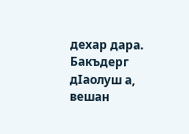дехар дара. Бакъдерг дIаолуш а, вешан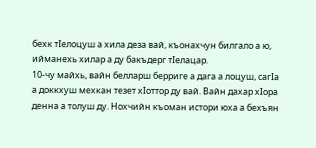бехк тIелоцуш а хила деза вай, къонахчун билгало а ю, ийманехь хилар а ду бакъдерг тIелацар.
10-чу майхь, вайн белларш берриге а дага а лоцуш, сагIа а доккхуш мехкан тезет хIоттор ду вай. Вайн дахар хIора денна а толуш ду. Нохчийн къоман истори юха а бехъян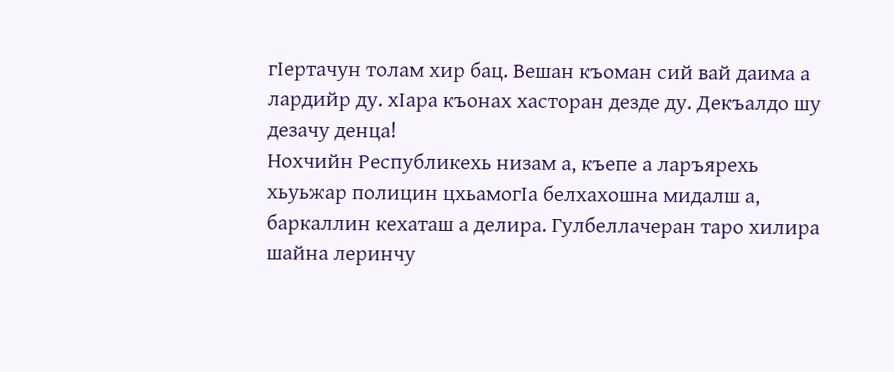гIертачун толам хир бац. Вешан къоман сий вай даима а лардийр ду. хІара къонах хасторан дезде ду. Декъалдо шу дезачу денца!
Нохчийн Республикехь низам а, къепе а ларъярехь хьуьжар полицин цхьамогIа белхахошна мидалш а, баркаллин кехаташ а делира. Гулбеллачеран таро хилира шайна леринчу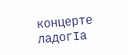концерте ладогIа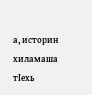а, историн хиламаша тIехь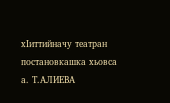хIиттийначу театран постановкашка хьовса а. Т.АЛИЕВА